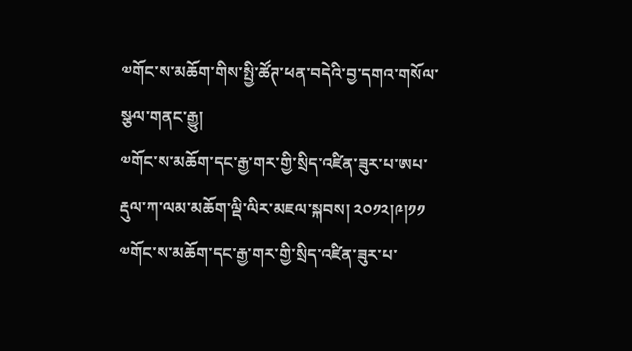༧གོང་ས་མཆོག་གིས་སྤྱི་ཚོཊ་ཕན་བདེའི་བྱ་དགའ་གསོལ་སྩལ་གནང་རྒྱུ།
༧གོང་ས་མཆོག་དང་རྒྱ་གར་གྱི་སྲིད་འཛིན་ཟུར་པ་ཨཔ་རྡུལ་ཀ་ལམ་མཆོག་ལྡི་ལིར་མཇལ་སྐབས། ༢༠༡༢།༩།༡༡ ༧གོང་ས་མཆོག་དང་རྒྱ་གར་གྱི་སྲིད་འཛིན་ཟུར་པ་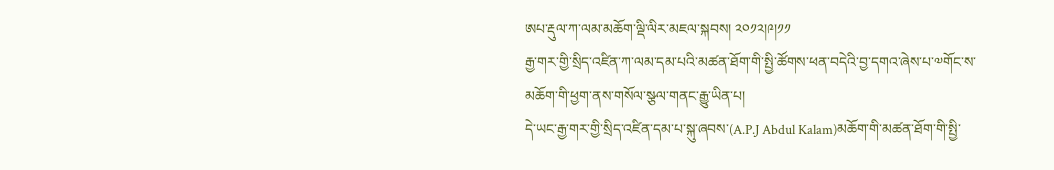ཨཔ་རྡུལ་ཀ་ལམ་མཆོག་ལྡི་ལིར་མཇལ་སྐབས། ༢༠༡༢།༩།༡༡
རྒྱ་གར་གྱི་སྲིད་འཛིན་ཀ་ལམ་དམ་པའི་མཚན་ཐོག་གི་སྤྱི་ཚོགས་ཕན་བདེའི་བྱ་དགའ་ཞེས་པ་༧གོང་ས་མཆོག་གི་ཕྱག་ནས་གསོལ་སྩལ་གནང་རྒྱུ་ཡིན་པ།
དེ་ཡང་རྒྱ་གར་གྱི་སྲིད་འཛིན་དམ་པ་སྐུ་ཞབས་(A.P.J Abdul Kalam)མཆོག་གི་མཚན་ཐོག་གི་སྤྱི་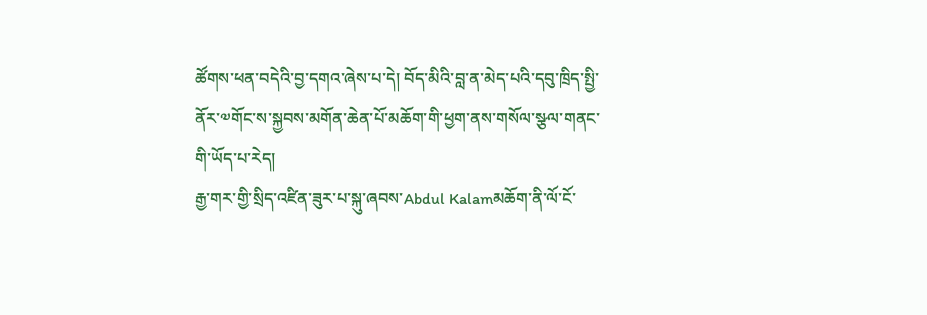ཚོགས་ཕན་བདེའི་བྱ་དགའ་ཞེས་པ་དེ། བོད་མིའི་བླ་ན་མེད་པའི་དབུ་ཁྲིད་སྤྱི་ནོར་༧གོང་ས་སྐྱབས་མགོན་ཆེན་པོ་མཆོག་གི་ཕྱག་ནས་གསོལ་སྩལ་གནང་གི་ཡོད་པ་རེད།
རྒྱ་གར་གྱི་སྲིད་འཛིན་ཟུར་པ་སྐུ་ཞབས་Abdul Kalamམཆོག་ནི་ལོ་ངོ་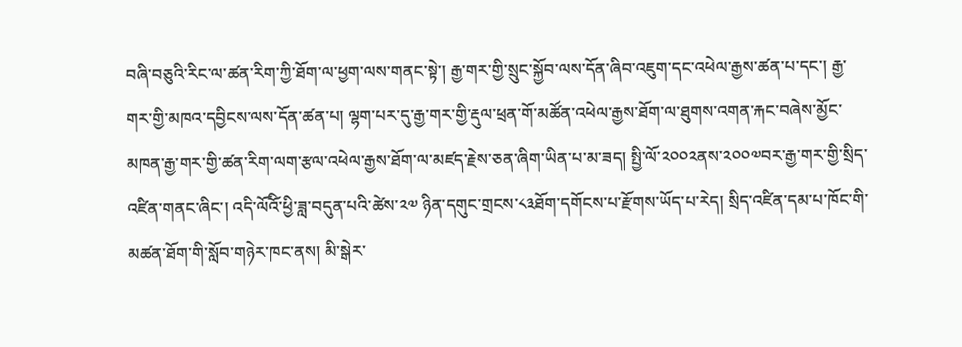བཞི་བཅུའི་རིང་ལ་ཚན་རིག་ཀྱི་ཐོག་ལ་ཕྱག་ལས་གནང་སྟེ་། རྒྱ་གར་གྱི་སྲུང་སྐྱོབ་ལས་དོན་ཞིབ་འཇུག་དང་འཕེལ་རྒྱས་ཚན་པ་དང་། རྒྱ་གར་གྱི་མཁའ་དབྱིངས་ལས་དོན་ཚན་པ། ལྷག་པར་དུ་རྒྱ་གར་གྱི་རྡུལ་ཕྲན་གོ་མཚོན་འཕེལ་རྒྱས་ཐོག་ལ་ཐུགས་འགན་རྐང་བཞེས་མྱོང་མཁན་རྒྱ་གར་གྱི་ཚན་རིག་ལག་རྩལ་འཕེལ་རྒྱས་ཐོག་ལ་མཛད་རྗེས་ཅན་ཞིག་ཡིན་པ་མ་ཟད། སྤྱི་ལོ་༢༠༠༢ནས་༢༠༠༧བར་རྒྱ་གར་གྱི་སྲིད་འཛིན་གནང་ཞིང་། འདི་ལོའོི་ཕྱི་ཟླ་བདུན་པའི་ཚེས་༢༧ ཉིན་དགུང་གྲངས་༨༣ཐོག་དགོངས་པ་རྫོགས་ཡོད་པ་རེད། སྲིད་འཛིན་དམ་པ་ཁོང་གི་མཚན་ཐོག་གི་སློབ་གཉེར་ཁང་ནས། མི་སྒེར་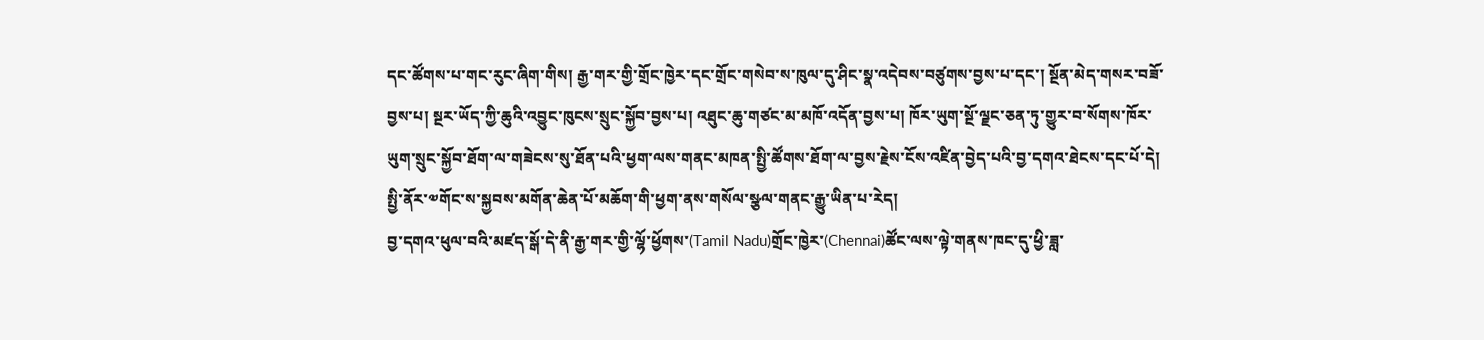དང་ཚོགས་པ་གང་རུང་ཞིག་གིས། རྒྱ་གར་གྱི་གྲོང་ཁྱེར་དང་གྲོང་གསེབ་ས་ཁུལ་དུ་ཤིང་སྣ་འདེབས་བཙུགས་བྱས་པ་དང་། སྔོན་མེད་གསར་བཟོ་བྱས་པ། སྔར་ཡོད་ཀྱི་ཆུའི་འབྱུང་ཁུངས་སྲུང་སྐྱོབ་བྱས་པ། འཐུང་ཆུ་གཙང་མ་མཁོ་འདོན་བྱས་པ། ཁོར་ཡུག་སྔོ་ལྗང་ཅན་ཏུ་གྱུར་བ་སོགས་ཁོར་ཡུག་སྲུང་སྐྱོབ་ཐོག་ལ་གཟེངས་སུ་ཐོན་པའི་ཕྱག་ལས་གནང་མཁན་སྤྱི་ཚོགས་ཐོག་ལ་བྱས་རྗེས་ངོས་འཛིན་བྱེད་པའི་བྱ་དགའ་ཐེངས་དང་པོ་དེ། སྤྱི་ནོར་༧གོང་ས་སྐྱབས་མགོན་ཆེན་པོ་མཆོག་གི་ཕྱག་ནས་གསོལ་སྩལ་གནང་རྒྱུ་ཡིན་པ་རེད།
བྱ་དགའ་ཕུལ་བའི་མཛད་སྒོ་དེ་ནི་རྒྱ་གར་གྱི་ལྷོ་ཕྱོགས་(Tamil Nadu)གྲོང་ཁྱེར་(Chennai)ཚོང་ལས་ལྟེ་གནས་ཁང་དུ་ཕྱི་ཟླ་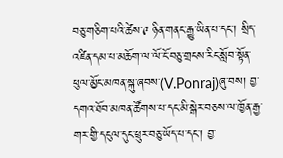བཅུ་གཅིག་པའི་ཚེས་༩ ཉིན་གནང་རྒྱུ་ཡིན་པ་དང་། སྲིད་འཛིན་དམ་པ་མཆོག་ལ་ལོ་ངོ་བཅུ་གྲངས་རིང་སློབ་སྟོན་ཕུལ་མྱོང་མཁན་སྐུ་ཞབས་(V.Ponraj)ཞུ་བས། བྱ་དགའ་ཐོབ་མཁན་ཚོགས་པ་དང་མི་སྒེར་བཅས་ལ་ཁྱོན་རྒྱ་གར་གྱི་དངུལ་དུང་ཕྲུར་བཅུ་ཡོད་པ་དང་། བྱ་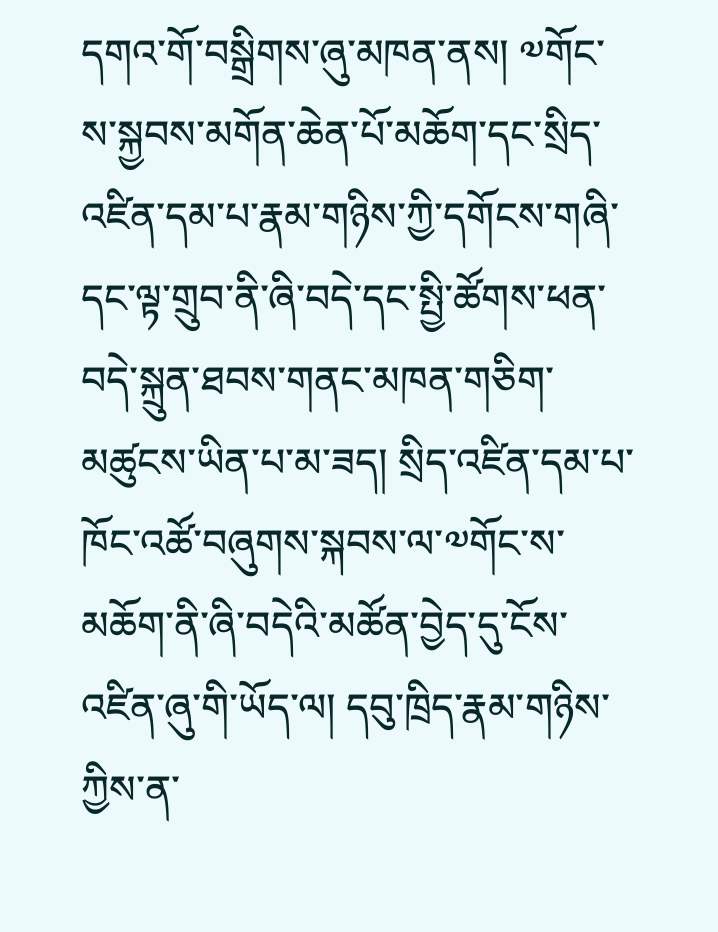དགའ་གོ་བསྒྲིགས་ཞུ་མཁན་ནས། ༧གོང་ས་སྐྱབས་མགོན་ཆེན་པོ་མཆོག་དང་སྲིད་འཛིན་དམ་པ་རྣམ་གཉིས་ཀྱི་དགོངས་གཞི་དང་ལྟ་གྲུབ་ནི་ཞི་བདེ་དང་སྤྱི་ཚོགས་ཕན་བདེ་སྐྲུན་ཐབས་གནང་མཁན་གཅིག་མཚུངས་ཡིན་པ་མ་ཟད། སྲིད་འཛིན་དམ་པ་ཁོང་འཚོ་བཞུགས་སྐབས་ལ་༧གོང་ས་མཆོག་ནི་ཞི་བདེའི་མཚོན་བྱེད་དུ་ངོས་འཛིན་ཞུ་གི་ཡོད་ལ། དབུ་ཁྲིད་རྣམ་གཉིས་ཀྱིས་ན་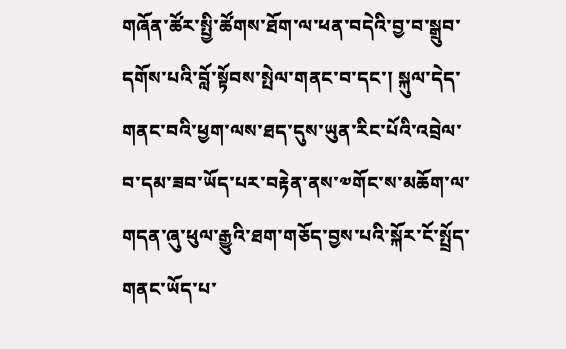གཞོན་ཚོར་སྤྱི་ཚོགས་ཐོག་ལ་ཕན་བདེའི་བྱ་བ་སྒྲུབ་དགོས་པའི་བློ་སྟོབས་སྤེལ་གནང་བ་དང་། སྐུལ་དེད་གནང་བའི་ཕྱག་ལས་ཐད་དུས་ཡུན་རིང་པོའི་འབྲེལ་བ་དམ་ཟབ་ཡོད་པར་བརྟེན་ནས་༧གོང་ས་མཆོག་ལ་གདན་ཞུ་ཕུལ་རྒྱུའི་ཐག་གཅོད་བྱས་པའི་སྐོར་ངོ་སྤྲོད་གནང་ཡོད་པ་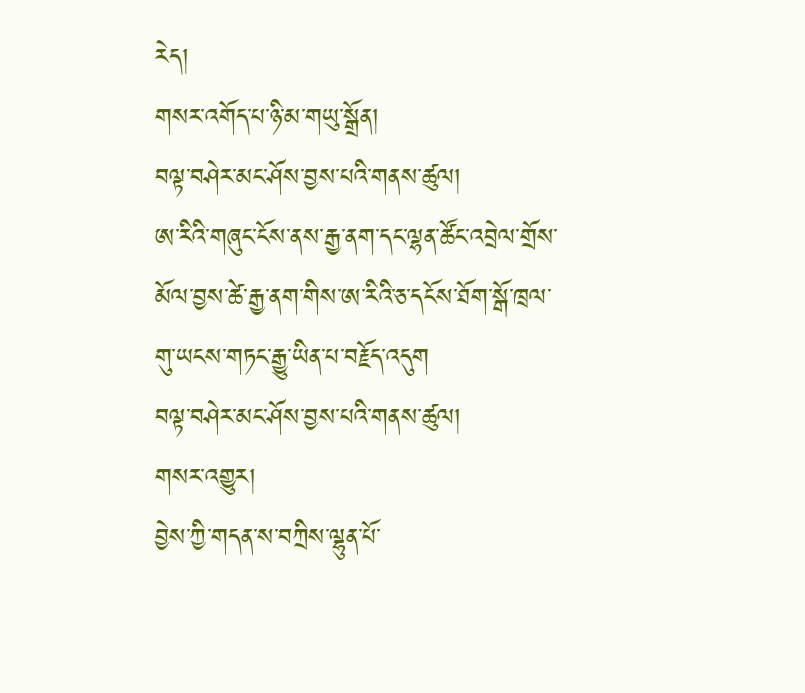རེད།
གསར་འགོད་པ་ཉི་མ་གཡུ་སྒྲོན།
བལྟ་བཤེར་མང་ཤོས་བྱས་པའི་གནས་ཚུལ།
ཨ་རིའི་གཞུང་ངོས་ནས་རྒྱ་ནག་དང་ལྷན་ཚོང་འབྲེལ་གྲོས་མོལ་བྱས་ཚེ་རྒྱ་ནག་གིས་ཨ་རིའི་ཅ་དངོས་ཐོག་སྒོ་ཁྲལ་གུ་ཡངས་གཏང་རྒྱུ་ཡིན་པ་བརྗོད་འདུག
བལྟ་བཤེར་མང་ཤོས་བྱས་པའི་གནས་ཚུལ།
གསར་འགྱུར།
བྱེས་ཀྱི་གདན་ས་བཀྲིས་ལྷུན་པོ་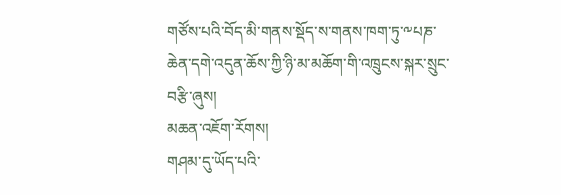གཙོས་པའི་བོད་མི་གནས་སྡོད་ས་གནས་ཁག་ཏུ་༸པཎ་ཆེན་དགེ་འདུན་ཆོས་ཀྱི་ཉི་མ་མཆོག་གི་འཁྲུངས་སྐར་སྲུང་བརྩི་ཞུས།
མཆན་འཇོག་རོགས།
གཤམ་དུ་ཡོད་པའི་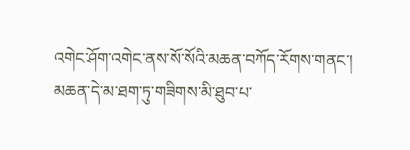འགེང་ཤོག་འགེང་ནས་སོ་སོའི་མཆན་བཀོད་རོགས་གནང་། མཆན་དེ་མ་ཐག་ཏུ་གཟིགས་མི་ཐུབ་པ་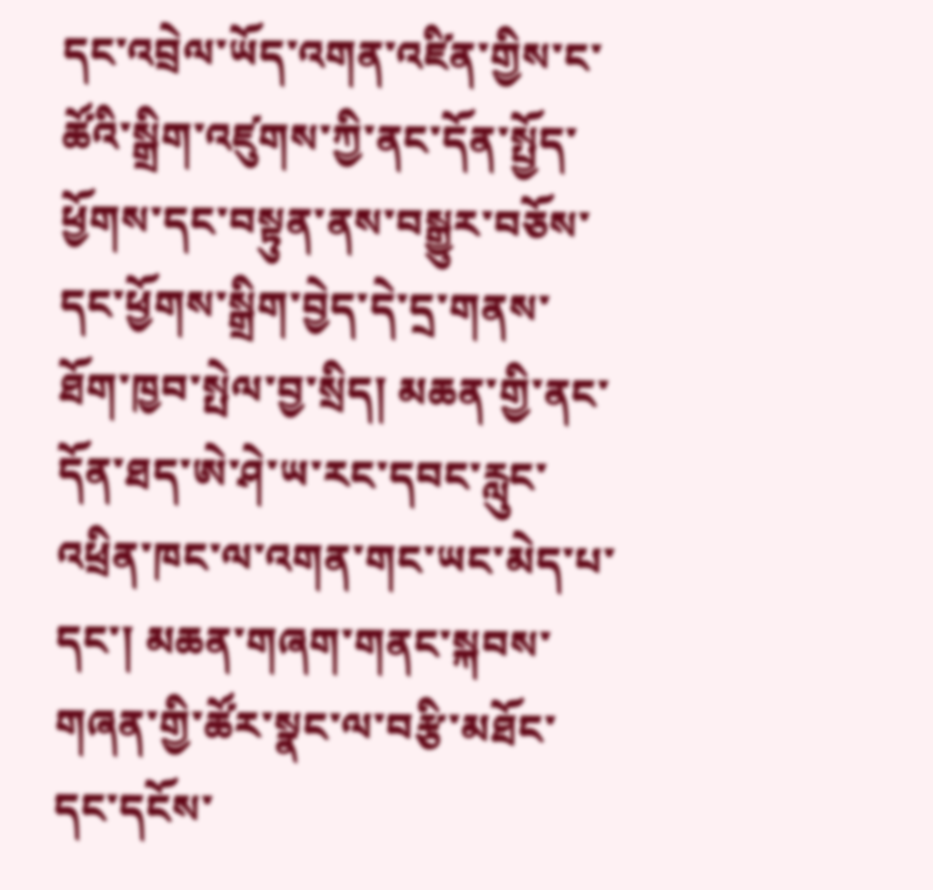དང་འབྲེལ་ཡོད་འགན་འཛིན་གྱིས་ང་ཚོའི་སྒྲིག་འཛུགས་ཀྱི་ནང་དོན་སྤྱོད་ཕྱོགས་དང་བསྟུན་ནས་བསྒྱུར་བཅོས་དང་ཕྱོགས་སྒྲིག་བྱེད་དེ་དྲ་གནས་ཐོག་ཁྱབ་སྤེལ་བྱ་སྲིད། མཆན་གྱི་ནང་དོན་ཐད་ཨེ་ཤེ་ཡ་རང་དབང་རླུང་འཕྲིན་ཁང་ལ་འགན་གང་ཡང་མེད་པ་དང་། མཆན་གཞག་གནང་སྐབས་གཞན་གྱི་ཚོར་སྣང་ལ་བརྩི་མཐོང་དང་དངོས་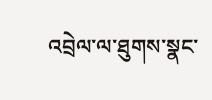འབྲེལ་ལ་ཐུགས་སྣང་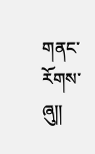གནང་རོགས་ཞུ༎